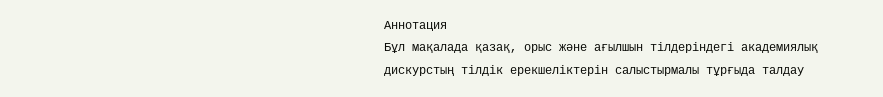Аннотация
Бұл мақалада қазақ, орыс және ағылшын тілдеріндегі академиялық дискурстың тілдік ерекшеліктерін салыстырмалы тұрғыда талдау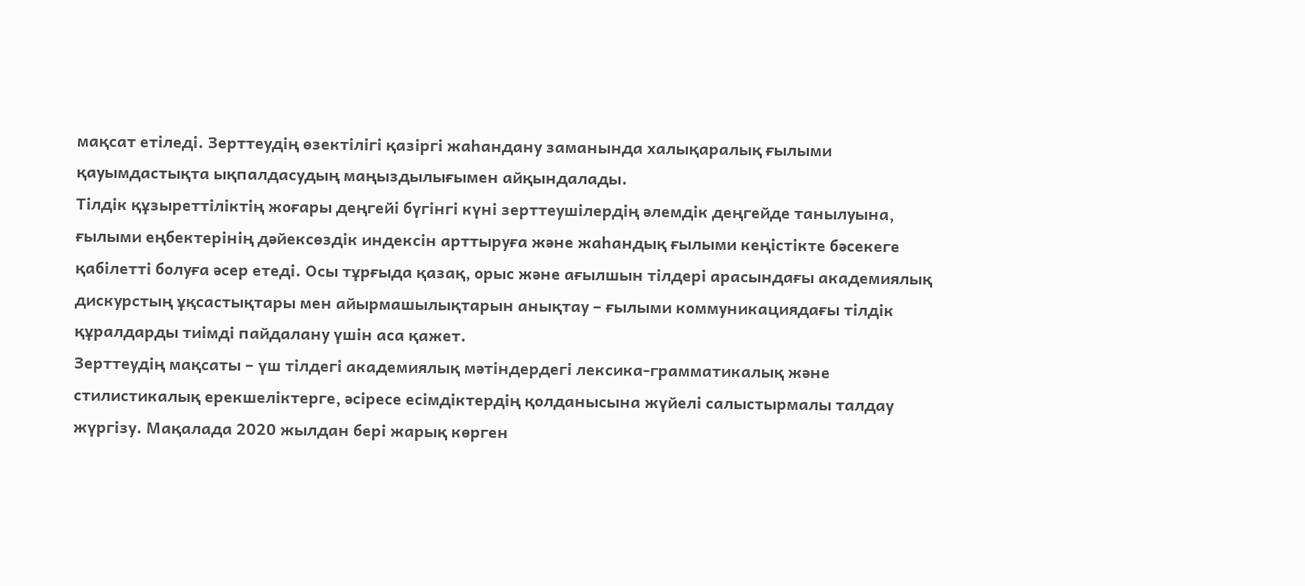мақсат етіледі. Зерттеудің өзектілігі қазіргі жаһандану заманында халықаралық ғылыми қауымдастықта ықпалдасудың маңыздылығымен айқындалады.
Тілдік құзыреттіліктің жоғары деңгейі бүгінгі күні зерттеушілердің әлемдік деңгейде танылуына, ғылыми еңбектерінің дәйексөздік индексін арттыруға және жаһандық ғылыми кеңістікте бәсекеге қабілетті болуға әсер етеді. Осы тұрғыда қазақ, орыс және ағылшын тілдері арасындағы академиялық дискурстың ұқсастықтары мен айырмашылықтарын анықтау – ғылыми коммуникациядағы тілдік құралдарды тиімді пайдалану үшін аса қажет.
Зерттеудің мақсаты – үш тілдегі академиялық мәтіндердегі лексика-грамматикалық және стилистикалық ерекшеліктерге, әсіресе есімдіктердің қолданысына жүйелі салыстырмалы талдау жүргізу. Мақалада 2020 жылдан бері жарық көрген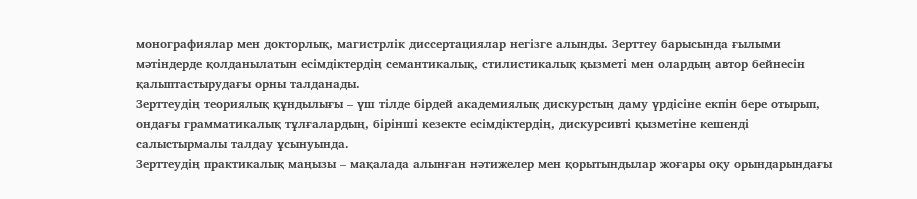монографиялар мен докторлық, магистрлік диссертациялар негізге алынды. Зерттеу барысында ғылыми мәтіндерде қолданылатын есімдіктердің семантикалық, стилистикалық қызметі мен олардың автор бейнесін қалыптастырудағы орны талданады.
Зерттеудің теориялық құндылығы – үш тілде бірдей академиялық дискурстың даму үрдісіне екпін бере отырып, ондағы грамматикалық тұлғалардың, бірінші кезекте есімдіктердің, дискурсивті қызметіне кешенді салыстырмалы талдау ұсынуында.
Зерттеудің практикалық маңызы – мақалада алынған нәтижелер мен қорытындылар жоғары оқу орындарындағы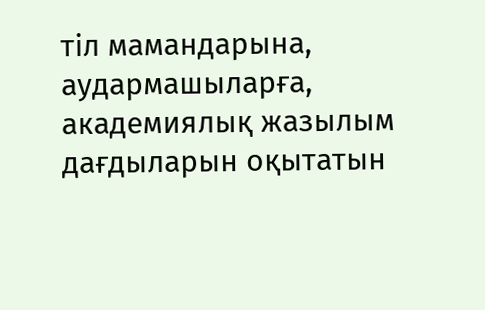тіл мамандарына, аудармашыларға, академиялық жазылым дағдыларын оқытатын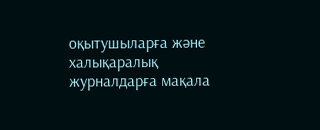оқытушыларға және халықаралық журналдарға мақала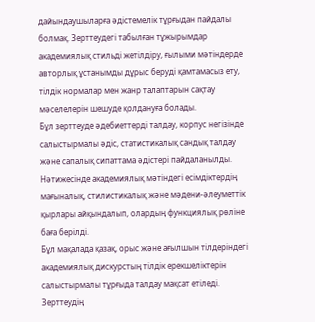дайындаушыларға әдістемелік тұрғыдан пайдалы болмақ. Зерттеудегі табылған тұжырымдар академиялық стильді жетілдіру, ғылыми мәтіндерде авторлық ұстанымды дұрыс беруді қамтамасыз ету, тілдік нормалар мен жанр талаптарын сақтау мәселелерін шешуде қолдануға болады.
Бұл зерттеуде әдебиеттерді талдау, корпус негізінде салыстырмалы әдіс, статистикалық сандық талдау және сапалық сипаттама әдістері пайдаланылды. Нәтижесінде академиялық мәтіндегі есімдіктердің мағыналық, стилистикалық және мәдени-әлеуметтік қырлары айқындалып, олардың функциялық рөліне баға берілді.
Бұл мақалада қазақ, орыс және ағылшын тілдеріндегі академиялық дискурстың тілдік ерекшеліктерін салыстырмалы тұрғыда талдау мақсат етіледі. Зерттеудің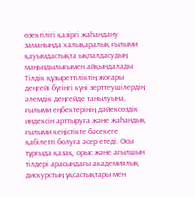өзектілігі қазіргі жаһандану заманында халықаралық ғылыми қауымдастықта ықпалдасудың маңыздылығымен айқындалады.
Тілдік құзыреттіліктің жоғары деңгейі бүгінгі күні зерттеушілердің әлемдік деңгейде танылуына, ғылыми еңбектерінің дәйексөздік индексін арттыруға және жаһандық ғылыми кеңістікте бәсекеге қабілетті болуға әсер етеді. Осы тұрғыда қазақ, орыс және ағылшын тілдері арасындағы академиялық дискурстың ұқсастықтары мен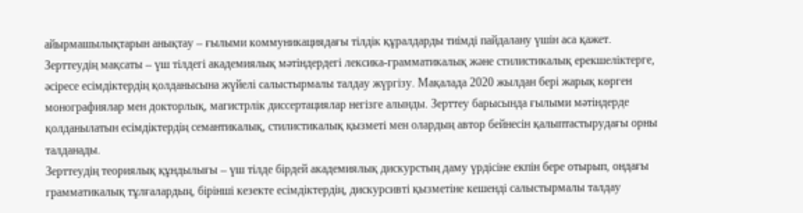айырмашылықтарын анықтау – ғылыми коммуникациядағы тілдік құралдарды тиімді пайдалану үшін аса қажет.
Зерттеудің мақсаты – үш тілдегі академиялық мәтіндердегі лексика-грамматикалық және стилистикалық ерекшеліктерге, әсіресе есімдіктердің қолданысына жүйелі салыстырмалы талдау жүргізу. Мақалада 2020 жылдан бері жарық көрген монографиялар мен докторлық, магистрлік диссертациялар негізге алынды. Зерттеу барысында ғылыми мәтіндерде қолданылатын есімдіктердің семантикалық, стилистикалық қызметі мен олардың автор бейнесін қалыптастырудағы орны талданады.
Зерттеудің теориялық құндылығы – үш тілде бірдей академиялық дискурстың даму үрдісіне екпін бере отырып, ондағы грамматикалық тұлғалардың, бірінші кезекте есімдіктердің, дискурсивті қызметіне кешенді салыстырмалы талдау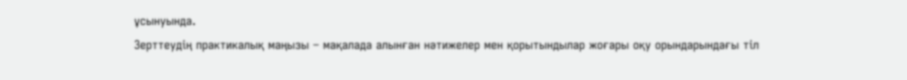ұсынуында.
Зерттеудің практикалық маңызы – мақалада алынған нәтижелер мен қорытындылар жоғары оқу орындарындағы тіл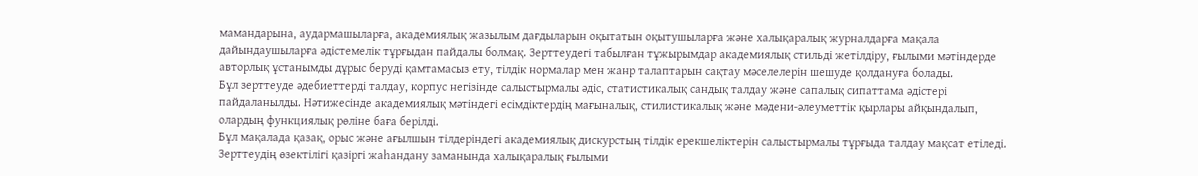мамандарына, аудармашыларға, академиялық жазылым дағдыларын оқытатын оқытушыларға және халықаралық журналдарға мақала дайындаушыларға әдістемелік тұрғыдан пайдалы болмақ. Зерттеудегі табылған тұжырымдар академиялық стильді жетілдіру, ғылыми мәтіндерде авторлық ұстанымды дұрыс беруді қамтамасыз ету, тілдік нормалар мен жанр талаптарын сақтау мәселелерін шешуде қолдануға болады.
Бұл зерттеуде әдебиеттерді талдау, корпус негізінде салыстырмалы әдіс, статистикалық сандық талдау және сапалық сипаттама әдістері пайдаланылды. Нәтижесінде академиялық мәтіндегі есімдіктердің мағыналық, стилистикалық және мәдени-әлеуметтік қырлары айқындалып, олардың функциялық рөліне баға берілді.
Бұл мақалада қазақ, орыс және ағылшын тілдеріндегі академиялық дискурстың тілдік ерекшеліктерін салыстырмалы тұрғыда талдау мақсат етіледі. Зерттеудің өзектілігі қазіргі жаһандану заманында халықаралық ғылыми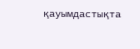қауымдастықта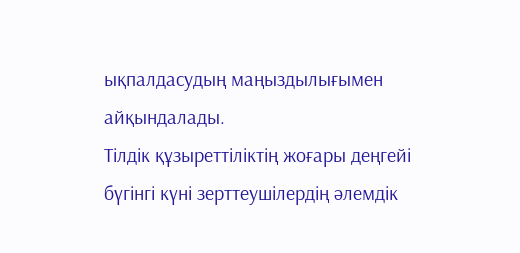ықпалдасудың маңыздылығымен айқындалады.
Тілдік құзыреттіліктің жоғары деңгейі бүгінгі күні зерттеушілердің әлемдік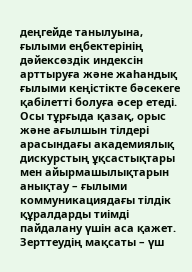деңгейде танылуына, ғылыми еңбектерінің дәйексөздік индексін арттыруға және жаһандық ғылыми кеңістікте бәсекеге қабілетті болуға әсер етеді. Осы тұрғыда қазақ, орыс және ағылшын тілдері арасындағы академиялық дискурстың ұқсастықтары мен айырмашылықтарын анықтау – ғылыми коммуникациядағы тілдік құралдарды тиімді пайдалану үшін аса қажет.
Зерттеудің мақсаты – үш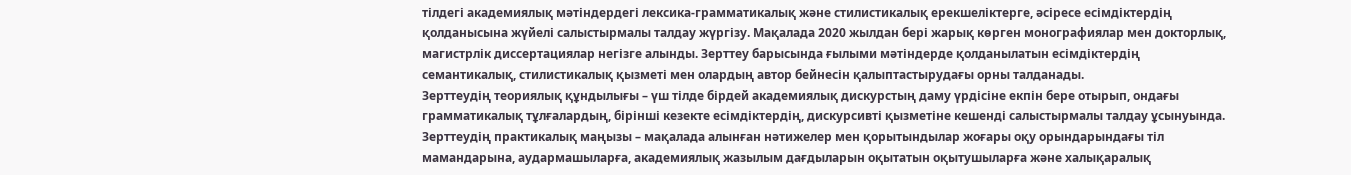тілдегі академиялық мәтіндердегі лексика-грамматикалық және стилистикалық ерекшеліктерге, әсіресе есімдіктердің қолданысына жүйелі салыстырмалы талдау жүргізу. Мақалада 2020 жылдан бері жарық көрген монографиялар мен докторлық, магистрлік диссертациялар негізге алынды. Зерттеу барысында ғылыми мәтіндерде қолданылатын есімдіктердің семантикалық, стилистикалық қызметі мен олардың автор бейнесін қалыптастырудағы орны талданады.
Зерттеудің теориялық құндылығы – үш тілде бірдей академиялық дискурстың даму үрдісіне екпін бере отырып, ондағы грамматикалық тұлғалардың, бірінші кезекте есімдіктердің, дискурсивті қызметіне кешенді салыстырмалы талдау ұсынуында.
Зерттеудің практикалық маңызы – мақалада алынған нәтижелер мен қорытындылар жоғары оқу орындарындағы тіл мамандарына, аудармашыларға, академиялық жазылым дағдыларын оқытатын оқытушыларға және халықаралық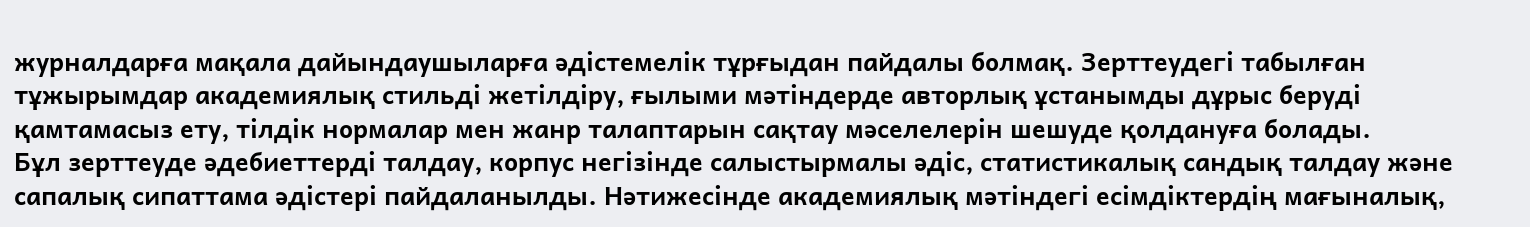журналдарға мақала дайындаушыларға әдістемелік тұрғыдан пайдалы болмақ. Зерттеудегі табылған тұжырымдар академиялық стильді жетілдіру, ғылыми мәтіндерде авторлық ұстанымды дұрыс беруді қамтамасыз ету, тілдік нормалар мен жанр талаптарын сақтау мәселелерін шешуде қолдануға болады.
Бұл зерттеуде әдебиеттерді талдау, корпус негізінде салыстырмалы әдіс, статистикалық сандық талдау және сапалық сипаттама әдістері пайдаланылды. Нәтижесінде академиялық мәтіндегі есімдіктердің мағыналық,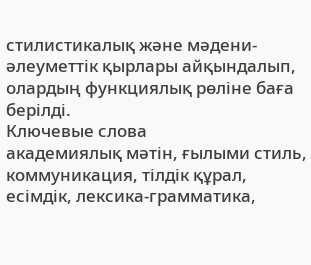стилистикалық және мәдени-әлеуметтік қырлары айқындалып, олардың функциялық рөліне баға берілді.
Ключевые слова
академиялық мәтін, ғылыми стиль, коммуникация, тілдік құрал, есімдік, лексика-грамматика,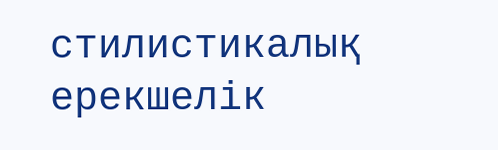стилистикалық ерекшелік